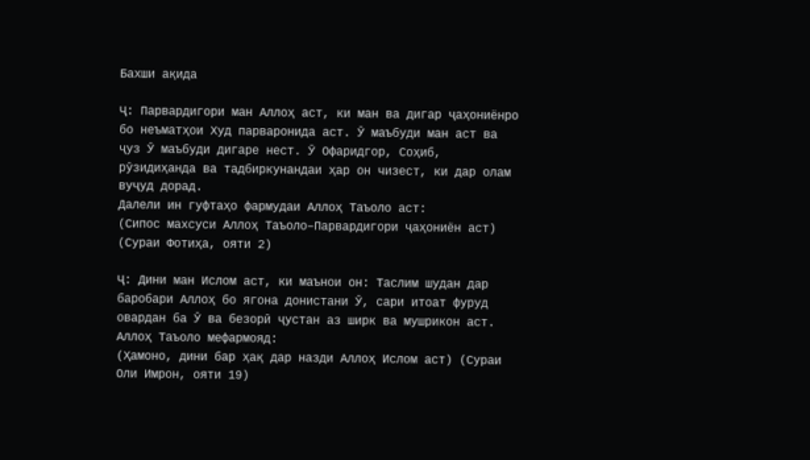Бахши ақида

Ҷ: Парвардигори ман Аллоҳ аст, ки ман ва дигар ҷаҳониёнро бо неъматҳои Худ парваронида аст. Ӯ маъбуди ман аст ва ҷуз Ӯ маъбуди дигаре нест. Ӯ Офаридгор, Соҳиб, рӯзидиҳанда ва тадбиркунандаи ҳар он чизест, ки дар олам вуҷуд дорад.
Далели ин гуфтаҳо фармудаи Аллоҳ Таъоло аст:
(Сипос махсуси Аллоҳ Таъоло–Парвардигори ҷаҳониён аст) (Сураи Фотиҳа, ояти 2)

Ҷ: Дини ман Ислом аст, ки маънои он: Таслим шудан дар баробари Аллоҳ бо ягона донистани Ӯ, сари итоат фуруд овардан ба Ӯ ва безорӣ ҷустан аз ширк ва мушрикон аст.
Аллоҳ Таъоло мефармояд:
(Ҳамоно, дини бар ҳақ дар назди Аллоҳ Ислом аст) (Сураи Оли Имрон, ояти 19)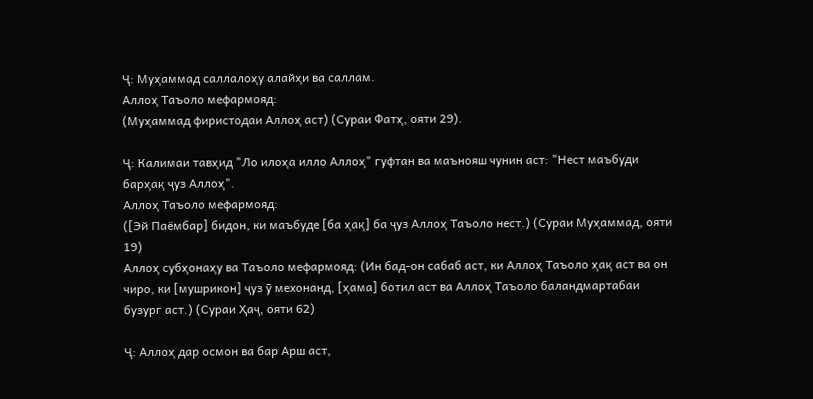Ҷ: Муҳаммад саллалоҳу алайҳи ва саллам.
Аллоҳ Таъоло мефармояд:
(Муҳаммад фиристодаи Аллоҳ аст) (Сураи Фатҳ, ояти 29).

Ҷ: Калимаи тавҳид "Ло илоҳа илло Аллоҳ" гуфтан ва маънояш чунин аст: "Нест маъбуди барҳақ ҷуз Аллоҳ".
Аллоҳ Таъоло мефармояд:
([Эй Паёмбар] бидон, ки маъбуде [ба ҳақ] ба ҷуз Аллоҳ Таъоло нест.) (Сураи Муҳаммад, ояти 19)
Аллоҳ субҳонаҳу ва Таъоло мефармояд: (Ин бад-он сабаб аст, ки Аллоҳ Таъоло ҳақ аст ва он чиро, ки [мушрикон] ҷуз ӯ мехонанд, [ҳама] ботил аст ва Аллоҳ Таъоло баландмартабаи бузург аст.) (Сураи Ҳаҷ, ояти 62)

Ҷ: Аллоҳ дар осмон ва бар Арш аст,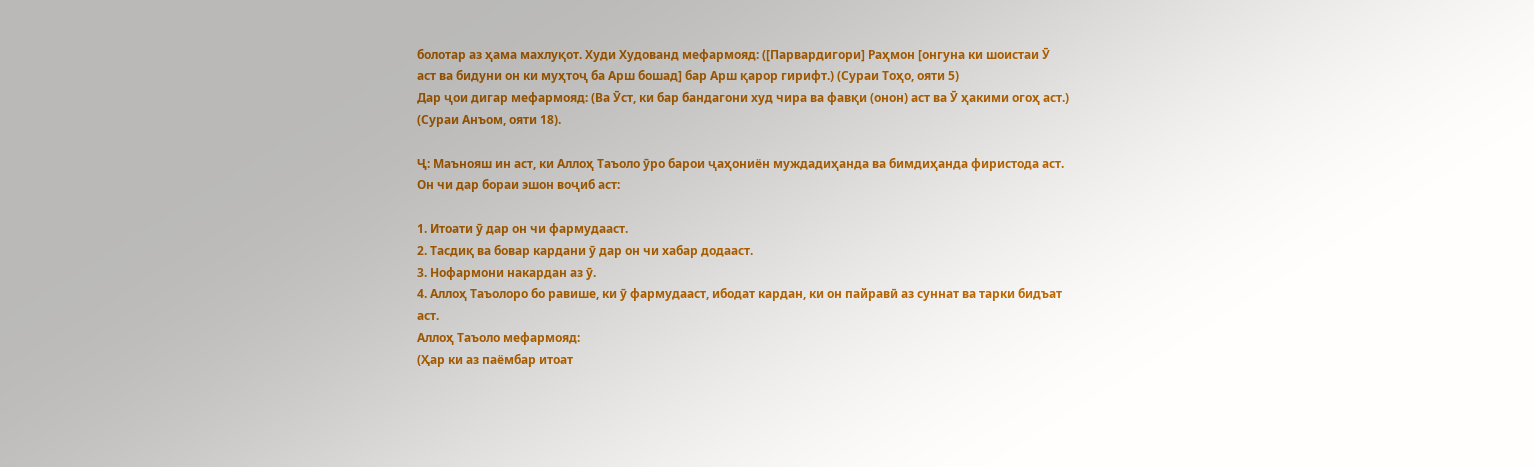болотар аз ҳама махлуқот. Худи Худованд мефармояд: ([Парвардигори] Раҳмон [онгуна ки шоистаи Ӯ аст ва бидуни он ки муҳтоҷ ба Арш бошад] бар Арш қарор гирифт.) (Сураи Тоҳо, ояти 5)
Дар ҷои дигар мефармояд: (Ва Ӯст, ки бар бандагони худ чира ва фавқи (онон) аст ва Ӯ ҳакими огоҳ аст.) (Сураи Анъом, ояти 18).

Ҷ: Маънояш ин аст, ки Аллоҳ Таъоло ӯро барои ҷаҳониён муждадиҳанда ва бимдиҳанда фиристода аст.
Он чи дар бораи эшон воҷиб аст:

1. Итоати ӯ дар он чи фармудааст.
2. Тасдиқ ва бовар кардани ӯ дар он чи хабар додааст.
3. Нофармони накардан аз ӯ.
4. Аллоҳ Таъолоро бо равише, ки ӯ фармудааст, ибодат кардан, ки он пайравӣ аз суннат ва тарки бидъат аст.
Аллоҳ Таъоло мефармояд:
(Ҳар ки аз паёмбар итоат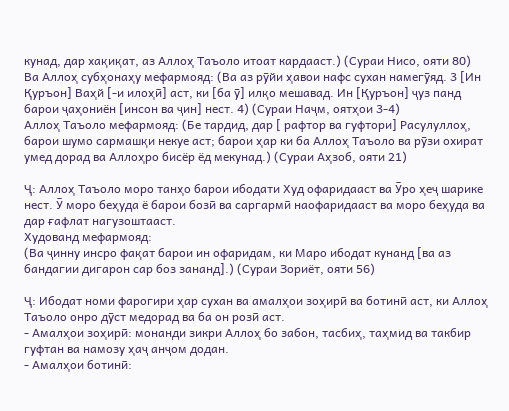кунад, дар хақиқат, аз Аллоҳ Таъоло итоат кардааст.) (Сураи Нисо, ояти 80)
Ва Аллоҳ субҳонаҳу мефармояд: (Ва аз рӯйи ҳавои нафс сухан намегӯяд. 3 [Ин Қуръон] Ваҳй [-и илоҳӣ] аст, ки [ба ӯ] илқо мешавад. Ин [Қуръон] ҷуз панд барои ҷаҳониён [инсон ва ҷин] нест. 4) (Сураи Наҷм, оятҳои 3-4)
Аллоҳ Таъоло мефармояд: (Бе тардид, дар [ рафтор ва гуфтори] Расулуллоҳ, барои шумо сармашқи некуе аст; барои ҳар ки ба Аллоҳ Таъоло ва рӯзи охират умед дорад ва Аллоҳро бисёр ёд мекунад.) (Сураи Аҳзоб, ояти 21)

Ҷ: Аллоҳ Таъоло моро танҳо барои ибодати Худ офаридааст ва Ӯро ҳеҷ шарике нест. Ӯ моро беҳуда ё барои бозӣ ва саргармӣ наофаридааст ва моро беҳуда ва дар ғафлат нагузоштааст.
Худованд мефармояд:
(Ва ҷинну инсро фақат барои ин офаридам, ки Маро ибодат кунанд [ва аз бандагии дигарон сар боз зананд].) (Сураи Зориёт, ояти 56)

Ҷ: Ибодат номи фарогири ҳар сухан ва амалҳои зоҳирӣ ва ботинӣ аст, ки Аллоҳ Таъоло онро дӯст медорад ва ба он розӣ аст.
- Амалҳои зоҳирӣ: монанди зикри Аллоҳ бо забон, тасбиҳ, таҳмид ва такбир гуфтан ва намозу ҳаҷ анҷом додан.
- Амалҳои ботинӣ: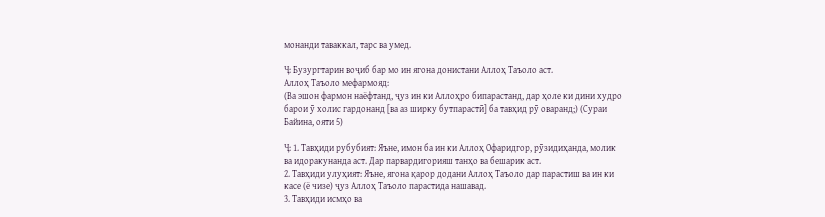монанди таваккал, тарс ва умед.

Ҷ: Бузургтарин воҷиб бар мо ин ягона донистани Аллоҳ Таъоло аст.
Аллоҳ Таъоло мефармояд:
(Ва эшон фармон наёфтанд, ҷуз ин ки Аллоҳро бипарастанд, дар ҳоле ки дини худро барои ӯ холис гардонанд [ва аз ширку бутпарастӣ] ба тавҳид рӯ оваранд;) (Сураи Байина, ояти 5)

Ҷ: 1. Тавҳиди рубубият: Яъне, имон ба ин ки Аллоҳ Офаридгор, рӯзидиҳанда, молик ва идоракунанда аст. Дар парвардигорияш танҳо ва бешарик аст.
2. Тавҳиди улуҳият: Яъне, ягона қарор додани Аллоҳ Таъоло дар парастиш ва ин ки касе (ё чизе) ҷуз Аллоҳ Таъоло парастида нашавад.
3. Тавҳиди исмҳо ва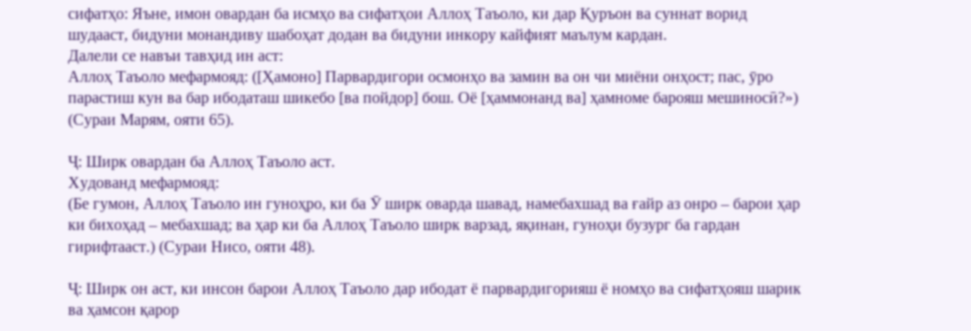сифатҳо: Яъне, имон овардан ба исмҳо ва сифатҳои Аллоҳ Таъоло, ки дар Қуръон ва суннат ворид шудааст, бидуни монандиву шабоҳат додан ва бидуни инкору кайфият маълум кардан.
Далели се навъи тавҳид ин аст:
Аллоҳ Таъоло мефармояд: ([Ҳамоно] Парвардигори осмонҳо ва замин ва он чи миёни онҳост; пас, ӯро парастиш кун ва бар ибодаташ шикебо [ва пойдор] бош. Оё [ҳаммонанд ва] ҳамноме барояш мешиносӣ?») (Сураи Марям, ояти 65).

Ҷ: Ширк овардан ба Аллоҳ Таъоло аст.
Худованд мефармояд:
(Бе гумон, Аллоҳ Таъоло ин гуноҳро, ки ба Ӯ ширк оварда шавад, намебахшад ва ғайр аз онро – барои ҳар ки бихоҳад – мебахшад; ва ҳар ки ба Аллоҳ Таъоло ширк варзад, яқинан, гуноҳи бузург ба гардан гирифтааст.) (Сураи Нисо, ояти 48).

Ҷ: Ширк он аст, ки инсон барои Аллоҳ Таъоло дар ибодат ё парвардигорияш ё номҳо ва сифатҳояш шарик ва ҳамсон қарор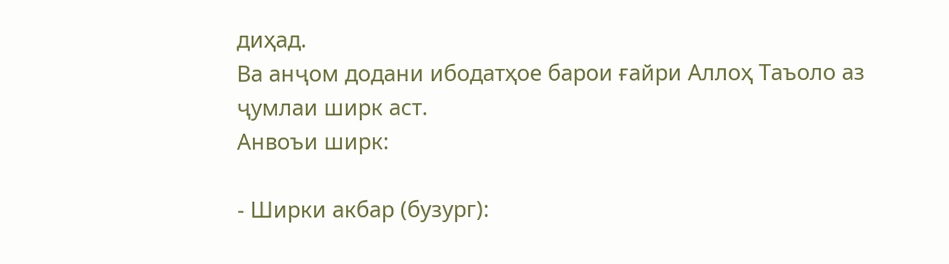диҳад.
Ва анҷом додани ибодатҳое барои ғайри Аллоҳ Таъоло аз ҷумлаи ширк аст.
Анвоъи ширк:

- Ширки акбар (бузург):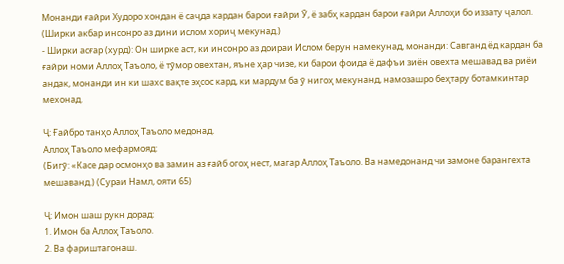Монанди ғайри Худоро хондан ё саҷда кардан барои ғайри Ӯ, ё забҳ кардан барои ғайри Аллоҳи бо иззату ҷалол. (Ширки акбар инсонро аз дини ислом хориҷ мекунад.)
- Ширки асғар (хурд): Он ширке аст, ки инсонро аз доираи Ислом берун намекунад, монанди: Савганд ёд кардан ба ғайри номи Аллоҳ Таъоло, ё тӯмор овехтан, яъне ҳар чизе, ки барои фоида ё дафъи зиён овехта мешавад ва риёи андак, монанди ин ки шахс вақте эҳсос кард, ки мардум ба ӯ нигоҳ мекунанд, намозашро беҳтару ботамкинтар мехонад.

Ҷ: Ғайбро танҳо Аллоҳ Таъоло медонад.
Аллоҳ Таъоло мефармояд:
(Бигӯ: «Касе дар осмонҳо ва замин аз ғайб огоҳ нест, магар Аллоҳ Таъоло. Ва намедонанд чи замоне барангехта мешаванд.) (Сураи Намл, ояти 65)

Ҷ: Имон шаш рукн дорад:
1. Имон ба Аллоҳ Таъоло.
2. Ва фариштагонаш.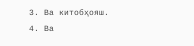3. Ва китобҳояш.
4. Ва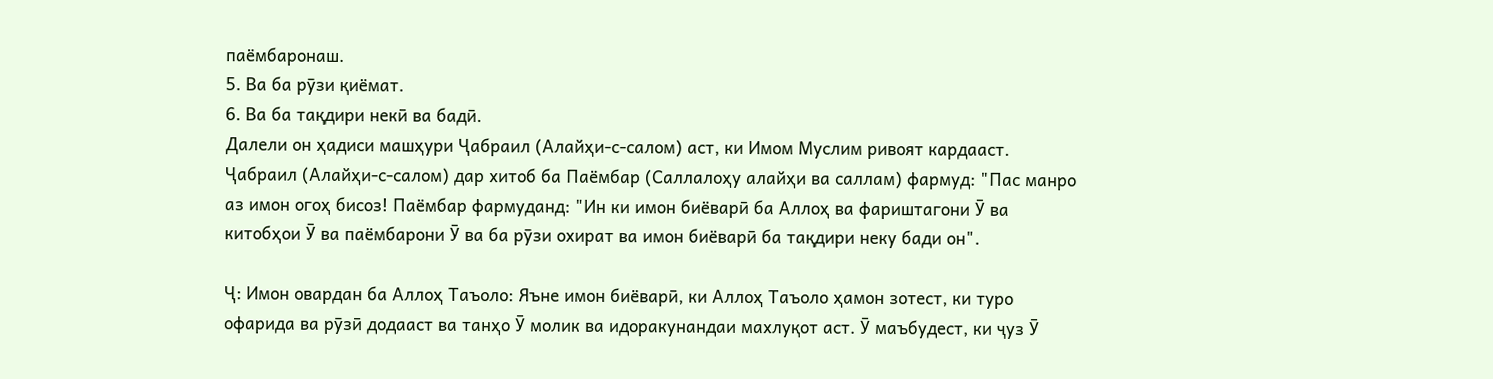паёмбаронаш.
5. Ва ба рӯзи қиёмат.
6. Ва ба тақдири некӣ ва бадӣ.
Далели он ҳадиси машҳури Ҷабраил (Алайҳи-с-салом) аст, ки Имом Муслим ривоят кардааст. Ҷабраил (Алайҳи-с-салом) дар хитоб ба Паёмбар (Саллалоҳу алайҳи ва саллам) фармуд: "Пас манро аз имон огоҳ бисоз! Паёмбар фармуданд: "Ин ки имон биёварӣ ба Аллоҳ ва фариштагони Ӯ ва китобҳои Ӯ ва паёмбарони Ӯ ва ба рӯзи охират ва имон биёварӣ ба тақдири неку бади он".

Ҷ: Имон овардан ба Аллоҳ Таъоло: Яъне имон биёварӣ, ки Аллоҳ Таъоло ҳамон зотест, ки туро офарида ва рӯзӣ додааст ва танҳо Ӯ молик ва идоракунандаи махлуқот аст. Ӯ маъбудест, ки ҷуз Ӯ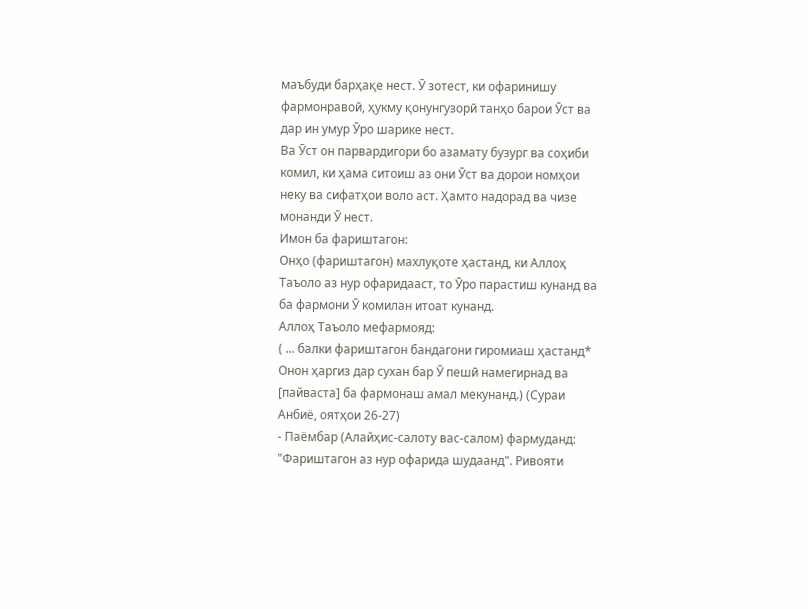маъбуди барҳақе нест. Ӯ зотест, ки офаринишу фармонравоӣ, ҳукму қонунгузорӣ танҳо барои Ӯст ва дар ин умур Ӯро шарике нест.
Ва Ӯст он парвардигори бо азамату бузург ва соҳиби комил, ки ҳама ситоиш аз они Ӯст ва дорои номҳои неку ва сифатҳои воло аст. Ҳамто надорад ва чизе монанди Ӯ нест.
Имон ба фариштагон:
Онҳо (фариштагон) махлуқоте ҳастанд, ки Аллоҳ Таъоло аз нур офаридааст, то Ӯро парастиш кунанд ва ба фармони Ӯ комилан итоат кунанд.
Аллоҳ Таъоло мефармояд:
( ... балки фариштагон бандагони гиромиаш ҳастанд* Онон ҳаргиз дар сухан бар Ӯ пешӣ намегирнад ва [пайваста] ба фармонаш амал мекунанд.) (Сураи Анбиё, оятҳои 26-27)
- Паёмбар (Алайҳис-салоту вас-салом) фармуданд: "Фариштагон аз нур офарида шудаанд". Ривояти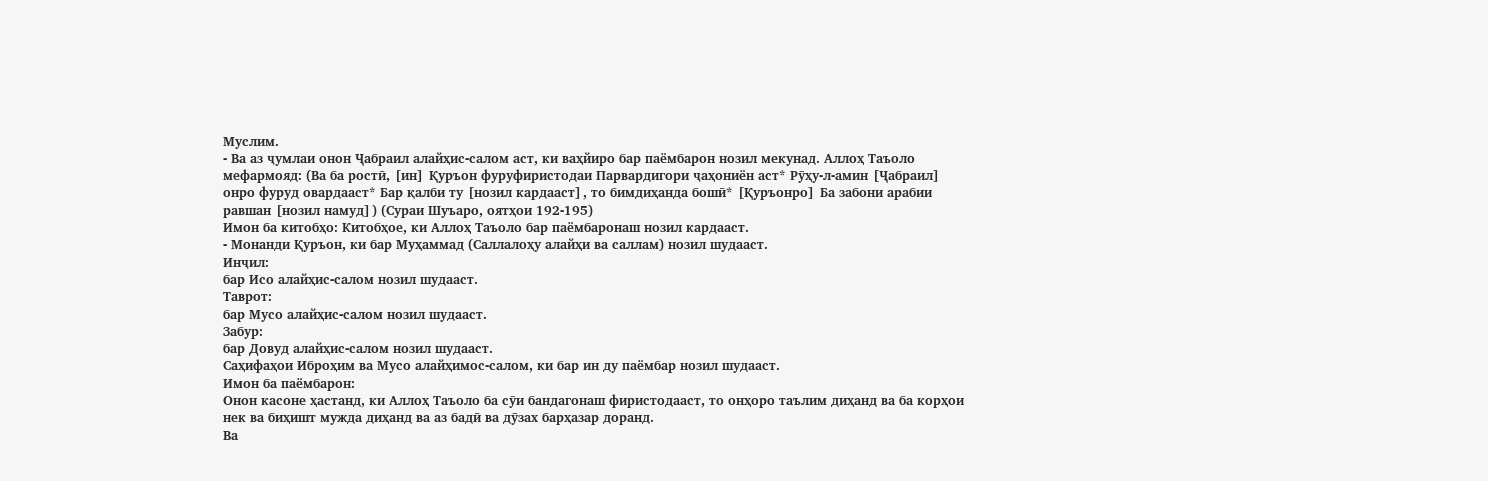Муслим.
- Ва аз ҷумлаи онон Ҷабраил алайҳис-салом аст, ки ваҳйиро бар паёмбарон нозил мекунад. Аллоҳ Таъоло мефармояд: (Ва ба ростӣ, [ин] Қуръон фуруфиристодаи Парвардигори ҷаҳониён аст* Рӯҳу-л-амин [Ҷабраил] онро фуруд овардааст* Бар қалби ту [нозил кардааст], то бимдиҳанда бошӣ* [Қуръонро] Ба забони арабии равшан [нозил намуд]) (Сураи Шуъаро, оятҳои 192-195)
Имон ба китобҳо: Китобҳое, ки Аллоҳ Таъоло бар паёмбаронаш нозил кардааст.
- Монанди Қуръон, ки бар Муҳаммад (Саллалоҳу алайҳи ва саллам) нозил шудааст.
Инҷил:
бар Исо алайҳис-салом нозил шудааст.
Таврот:
бар Мусо алайҳис-салом нозил шудааст.
Забур:
бар Довуд алайҳис-салом нозил шудааст.
Саҳифаҳои Иброҳим ва Мусо алайҳимос-салом, ки бар ин ду паёмбар нозил шудааст.
Имон ба паёмбарон:
Онон касоне ҳастанд, ки Аллоҳ Таъоло ба сӯи бандагонаш фиристодааст, то онҳоро таълим диҳанд ва ба корҳои нек ва биҳишт мужда диҳанд ва аз бадӣ ва дӯзах барҳазар доранд.
Ва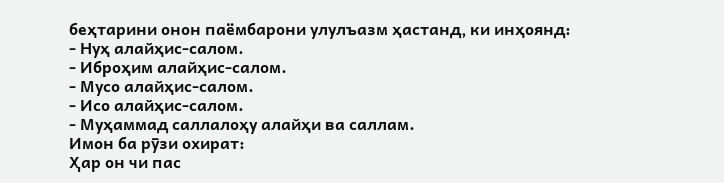беҳтарини онон паёмбарони улулъазм ҳастанд, ки инҳоянд:
- Нуҳ алайҳис-салом.
- Иброҳим алайҳис-салом.
- Мусо алайҳис-салом.
- Исо алайҳис-салом.
- Муҳаммад саллалоҳу алайҳи ва саллам.
Имон ба рӯзи охират:
Ҳар он чи пас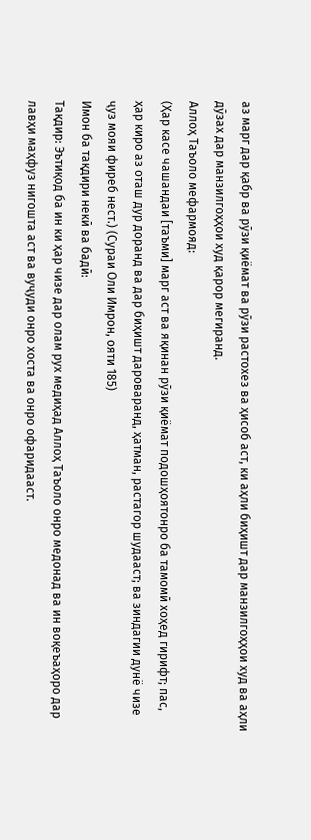аз марг дар қабр ва рӯзи қиёмат ва рӯзи растохез ва ҳисоб аст, ки аҳли биҳишт дар манзилгоҳҳои худ ва аҳли дӯзах дар манзилгоҳҳои худ қарор мегиранд.
Аллоҳ Таъоло мефармояд:
(Ҳар касе чашандаи [таъми] марг аст ва яқинан рӯзи қиёмат подошҳоятонро ба тамомӣ хоҳед гирифт; пас, ҳар киро аз оташ дур доранд ва дар биҳишт дароваранд, ҳатман, растагор шудааст; ва зиндагии дунё чизе ҷуз мояи фиреб нест.) (Сураи Оли Имрон, ояти 185)
Имон ба тақдири некӣ ва бадӣ:
Тақдир: Эътиқод ба ин ки ҳар чизе дар олам рух медиҳад Аллоҳ Таъоло онро медонад ва ин воқеъаҳоро дар лавҳи маҳфуз нигошта аст ва вуҷуди онро хоста ва онро офаридааст.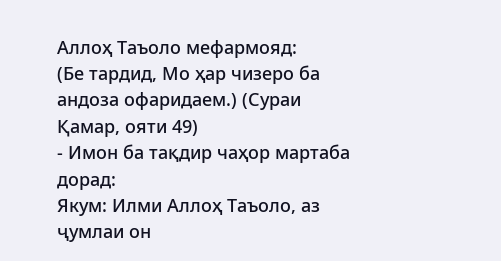Аллоҳ Таъоло мефармояд:
(Бе тардид, Мо ҳар чизеро ба андоза офаридаем.) (Сураи Қамар, ояти 49)
- Имон ба тақдир чаҳор мартаба дорад:
Якум: Илми Аллоҳ Таъоло, аз ҷумлаи он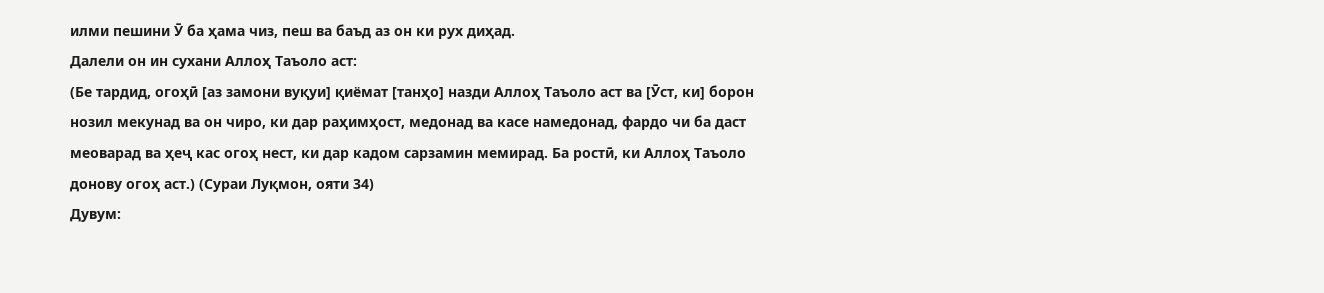илми пешини Ӯ ба ҳама чиз, пеш ва баъд аз он ки рух диҳад.
Далели он ин сухани Аллоҳ Таъоло аст:
(Бе тардид, огоҳӣ [аз замони вуқуи] қиёмат [танҳо] назди Аллоҳ Таъоло аст ва [Ӯст, ки] борон нозил мекунад ва он чиро, ки дар раҳимҳост, медонад ва касе намедонад, фардо чи ба даст меоварад ва ҳеҷ кас огоҳ нест, ки дар кадом сарзамин мемирад. Ба ростӣ, ки Аллоҳ Таъоло донову огоҳ аст.) (Сураи Луқмон, ояти 34)
Дувум: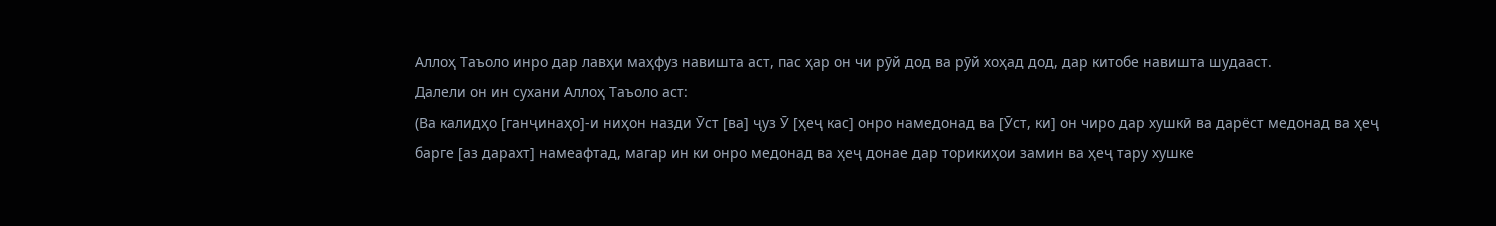Аллоҳ Таъоло инро дар лавҳи маҳфуз навишта аст, пас ҳар он чи рӯй дод ва рӯй хоҳад дод, дар китобе навишта шудааст.
Далели он ин сухани Аллоҳ Таъоло аст:
(Ва калидҳо [ганҷинаҳо]-и ниҳон назди Ӯст [ва] ҷуз Ӯ [ҳеҷ кас] онро намедонад ва [Ӯст, ки] он чиро дар хушкӣ ва дарёст медонад ва ҳеҷ барге [аз дарахт] намеафтад, магар ин ки онро медонад ва ҳеҷ донае дар торикиҳои замин ва ҳеҷ тару хушке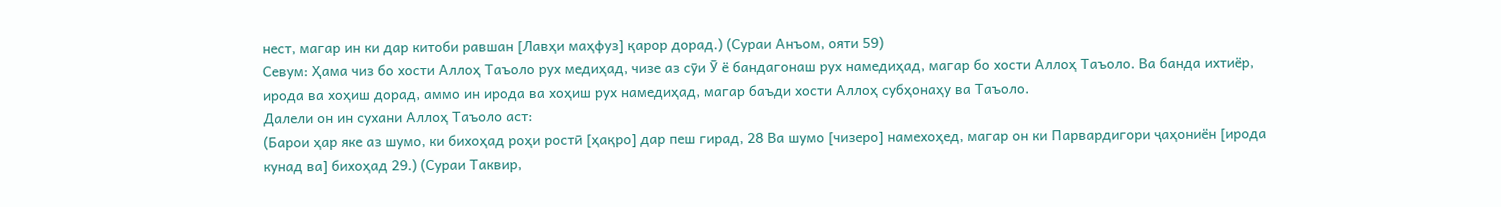нест, магар ин ки дар китоби равшан [Лавҳи маҳфуз] қарор дорад.) (Сураи Анъом, ояти 59)
Севум: Ҳама чиз бо хости Аллоҳ Таъоло рух медиҳад, чизе аз сӯи Ӯ ё бандагонаш рух намедиҳад, магар бо хости Аллоҳ Таъоло. Ва банда ихтиёр, ирода ва хоҳиш дорад, аммо ин ирода ва хоҳиш рух намедиҳад, магар баъди хости Аллоҳ субҳонаҳу ва Таъоло.
Далели он ин сухани Аллоҳ Таъоло аст:
(Барои ҳар яке аз шумо, ки бихоҳад роҳи ростӣ [ҳақро] дар пеш гирад, 28 Ва шумо [чизеро] намехоҳед, магар он ки Парвардигори ҷаҳониён [ирода кунад ва] бихоҳад 29.) (Сураи Таквир,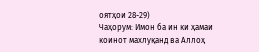оятҳои 28-29)
Чаҳорум: Имон ба ин ки ҳамаи коинот махлуқанд ва Аллоҳ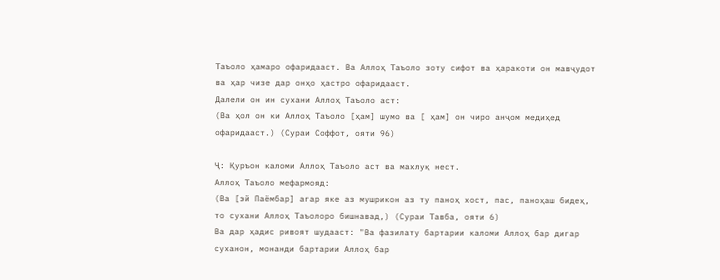Таъоло ҳамаро офаридааст. Ва Аллоҳ Таъоло зоту сифот ва ҳаракоти он мавҷудот ва ҳар чизе дар онҳо ҳастро офаридааст.
Далели он ин сухани Аллоҳ Таъоло аст:
(Ва ҳол он ки Аллоҳ Таъоло [ҳам] шумо ва [ ҳам] он чиро анҷом медиҳед офаридааст.) (Сураи Соффот, ояти 96)

Ҷ: Қуръон каломи Аллоҳ Таъоло аст ва махлуқ нест.
Аллоҳ Таъоло мефармояд:
(Ва [эй Паёмбар] агар яке аз мушрикон аз ту паноҳ хост, пас, паноҳаш бидеҳ, то сухани Аллоҳ Таъолоро бишнавад,) (Сураи Тавба, ояти 6)
Ва дар ҳадис ривоят шудааст: "Ва фазилату бартарии каломи Аллоҳ бар дигар суханон, монанди бартарии Аллоҳ бар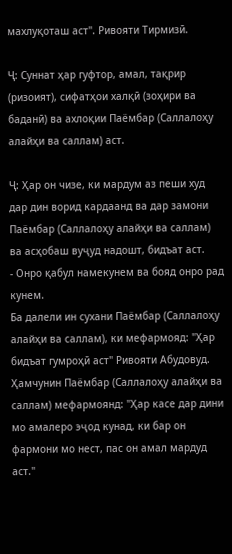махлуқоташ аст". Ривояти Тирмизӣ.

Ҷ: Суннат ҳар гуфтор, амал, тақрир (ризоият), сифатҳои халқӣ (зоҳири ва баданӣ) ва ахлоқии Паёмбар (Саллалоҳу алайҳи ва саллам) аст.

Ҷ: Ҳар он чизе, ки мардум аз пеши худ дар дин ворид кардаанд ва дар замони Паёмбар (Саллалоҳу алайҳи ва саллам) ва асҳобаш вуҷуд надошт, бидъат аст.
- Онро қабул намекунем ва бояд онро рад кунем.
Ба далели ин сухани Паёмбар (Саллалоҳу алайҳи ва саллам), ки мефармояд: "Ҳар бидъат гумроҳӣ аст" Ривояти Абудовуд.
Ҳамчунин Паёмбар (Саллалоҳу алайҳи ва саллам) мефармоянд: "Ҳар касе дар дини мо амалеро эҷод кунад, ки бар он фармони мо нест, пас он амал мардуд аст."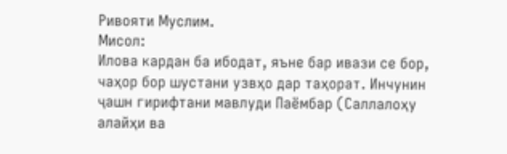Ривояти Муслим.
Мисол:
Илова кардан ба ибодат, яъне бар ивази се бор, чаҳор бор шустани узвҳо дар таҳорат. Инчунин ҷашн гирифтани мавлуди Паёмбар (Саллалоҳу алайҳи ва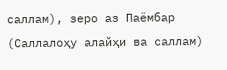саллам), зеро аз Паёмбар (Саллалоҳу алайҳи ва саллам)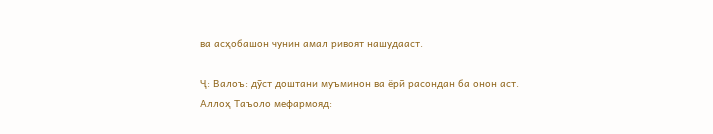ва асҳобашон чунин амал ривоят нашудааст.

Ҷ: Валоъ: дӯст доштани муъминон ва ёрӣ расондан ба онон аст.
Аллоҳ Таъоло мефармояд: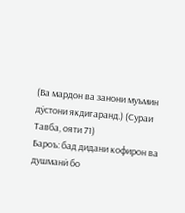(Ва мардон ва занони муъмин дӯстони якдигаранд.) (Сураи Тавба, ояти 71)
Бароъ: бад дидани кофирон ва душманӣ бо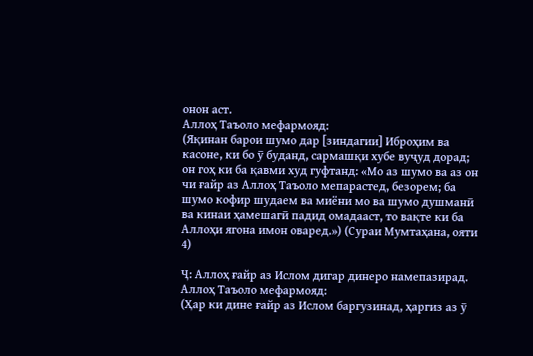онон аст.
Аллоҳ Таъоло мефармояд:
(Яқинан барои шумо дар [зиндагии] Иброҳим ва касоне, ки бо ӯ буданд, сармашқи хубе вуҷуд дорад; он гоҳ ки ба қавми худ гуфтанд: «Мо аз шумо ва аз он чи ғайр аз Аллоҳ Таъоло мепарастед, безорем; ба шумо кофир шудаем ва миёни мо ва шумо душманӣ ва кинаи ҳамешагӣ падид омадааст, то вақте ки ба Аллоҳи ягона имон оваред.») (Сураи Мумтаҳана, ояти 4)

Ҷ: Аллоҳ ғайр аз Ислом дигар динеро намепазирад.
Аллоҳ Таъоло мефармояд:
(Ҳар ки дине ғайр аз Ислом баргузинад, ҳаргиз аз ӯ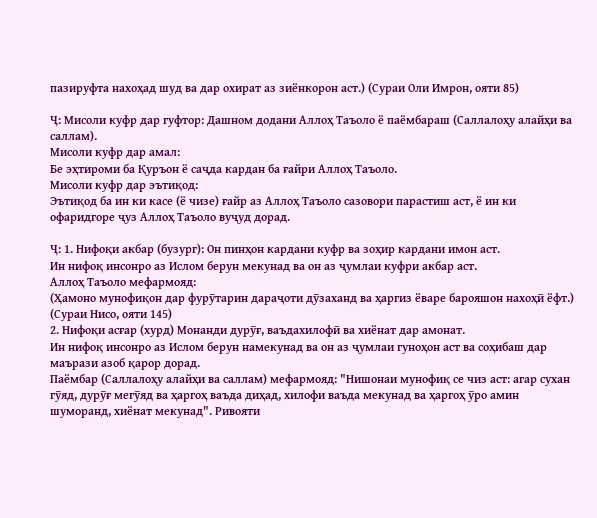пазируфта нахоҳад шуд ва дар охират аз зиёнкорон аст.) (Сураи Оли Имрон, ояти 85)

Ҷ: Мисоли куфр дар гуфтор: Дашном додани Аллоҳ Таъоло ё паёмбараш (Саллалоҳу алайҳи ва саллам).
Мисоли куфр дар амал:
Бе эҳтироми ба Қуръон ё саҷда кардан ба ғайри Аллоҳ Таъоло.
Мисоли куфр дар эътиқод:
Эътиқод ба ин ки касе (ё чизе) ғайр аз Аллоҳ Таъоло сазовори парастиш аст, ё ин ки офаридгоре ҷуз Аллоҳ Таъоло вуҷуд дорад.

Ҷ: 1. Нифоқи акбар (бузург): Он пинҳон кардани куфр ва зоҳир кардани имон аст.
Ин нифоқ инсонро аз Ислом берун мекунад ва он аз ҷумлаи куфри акбар аст.
Аллоҳ Таъоло мефармояд:
(Ҳамоно мунофиқон дар фурӯтарин дараҷоти дӯзаханд ва ҳаргиз ёваре барояшон нахоҳӣ ёфт.) (Сураи Нисо, ояти 145)
2. Нифоқи асғар (хурд) Монанди дурӯғ, ваъдахилофӣ ва хиёнат дар амонат.
Ин нифоқ инсонро аз Ислом берун намекунад ва он аз ҷумлаи гуноҳон аст ва соҳибаш дар маърази азоб қарор дорад.
Паёмбар (Саллалоҳу алайҳи ва саллам) мефармояд: "Нишонаи мунофиқ се чиз аст: агар сухан гӯяд, дурӯғ мегӯяд ва ҳаргоҳ ваъда диҳад, хилофи ваъда мекунад ва ҳаргоҳ ӯро амин шуморанд, хиёнат мекунад". Ривояти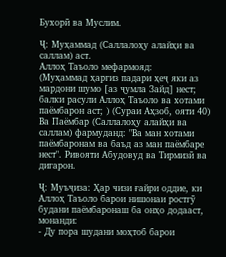Бухорӣ ва Муслим.

Ҷ: Муҳаммад (Саллалоҳу алайҳи ва саллам) аст.
Аллоҳ Таъоло мефармояд:
(Муҳаммад ҳаргиз падари ҳеҷ яки аз мардони шумо [аз ҷумла Зайд] нест; балки расули Аллоҳ Таъоло ва хотами паёмбарон аст; ) (Сураи Аҳзоб, ояти 40)
Ва Паёмбар (Саллалоҳу алайҳи ва саллам) фармуданд: "Ва ман хотами паёмбаронам ва баъд аз ман паёмбаре нест". Ривояти Абудовуд ва Тирмизӣ ва дигарон.

Ҷ: Муъҷиза: Ҳар чизи ғайри оддие, ки Аллоҳ Таъоло барои нишонаи ростгӯ будани паёмбаронаш ба онҳо додааст, монанди:
- Ду пора шудани моҳтоб барои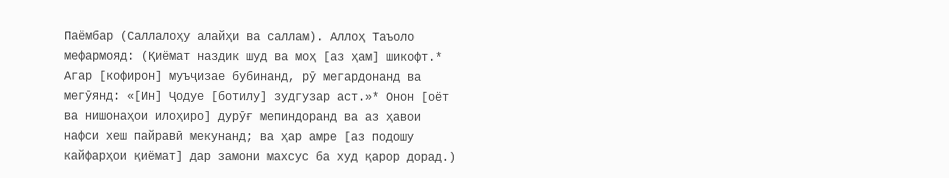Паёмбар (Саллалоҳу алайҳи ва саллам). Аллоҳ Таъоло мефармояд: (Қиёмат наздик шуд ва моҳ [аз ҳам] шикофт.* Агар [кофирон] муъҷизае бубинанд, рӯ мегардонанд ва мегӯянд: «[Ин] Ҷодуе [ботилу] зудгузар аст.»* Онон [оёт ва нишонаҳои илоҳиро] дурӯғ мепиндоранд ва аз ҳавои нафси хеш пайравӣ мекунанд; ва ҳар амре [аз подошу кайфарҳои қиёмат] дар замони махсус ба худ қарор дорад.)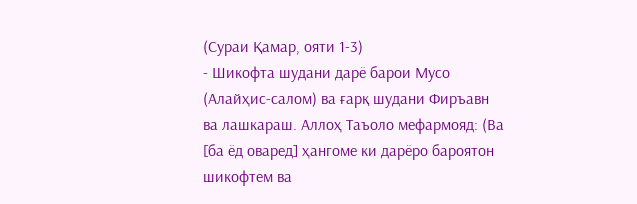(Сураи Қамар, ояти 1-3)
- Шикофта шудани дарё барои Мусо (Алайҳис-салом) ва ғарқ шудани Фиръавн ва лашкараш. Аллоҳ Таъоло мефармояд: (Ва [ба ёд оваред] ҳангоме ки дарёро бароятон шикофтем ва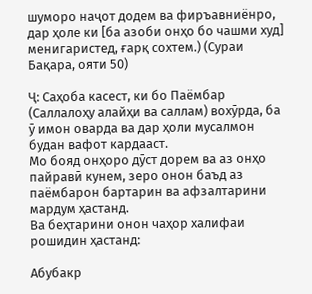шуморо наҷот додем ва фиръавниёнро, дар ҳоле ки [ба азоби онҳо бо чашми худ] менигаристед, ғарқ сохтем.) (Сураи Бақара, ояти 50)

Ҷ: Саҳоба касест, ки бо Паёмбар (Саллалоҳу алайҳи ва саллам) вохӯрда, ба ӯ имон оварда ва дар ҳоли мусалмон будан вафот кардааст.
Мо бояд онҳоро дӯст дорем ва аз онҳо пайравӣ кунем, зеро онон баъд аз паёмбарон бартарин ва афзалтарини мардум ҳастанд.
Ва беҳтарини онон чаҳор халифаи рошидин ҳастанд:

Абубакр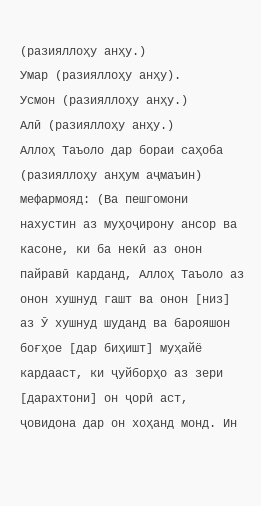(разияллоҳу анҳу.)
Умар (разияллоҳу анҳу).
Усмон (разияллоҳу анҳу.)
Алӣ (разияллоҳу анҳу.)
Аллоҳ Таъоло дар бораи саҳоба (разияллоҳу анҳум аҷмаъин) мефармояд: (Ва пешгомони нахустин аз муҳоҷирону ансор ва касоне, ки ба некӣ аз онон пайравӣ карданд, Аллоҳ Таъоло аз онон хушнуд гашт ва онон [низ] аз Ӯ хушнуд шуданд ва барояшон боғҳое [дар биҳишт] муҳайё кардааст, ки ҷуйборҳо аз зери [дарахтони] он ҷорӣ аст, ҷовидона дар он хоҳанд монд. Ин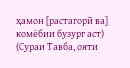ҳамон [растагорӣ ва] комёбии бузург аст) (Сураи Тавба, ояти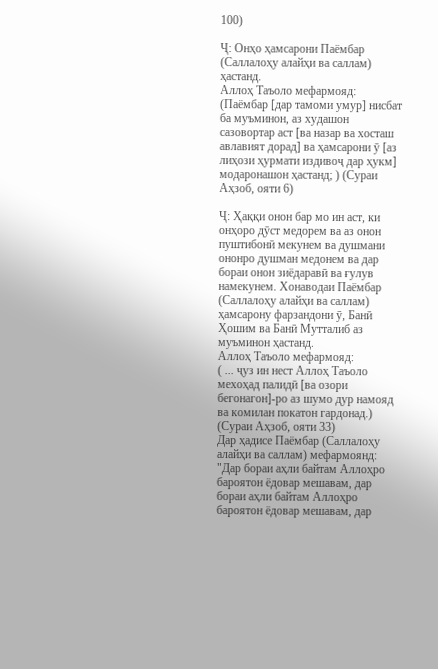100)

Ҷ: Онҳо ҳамсарони Паёмбар (Саллалоҳу алайҳи ва саллам) ҳастанд.
Аллоҳ Таъоло мефармояд:
(Паёмбар [дар тамоми умур] нисбат ба муъминон, аз худашон сазовортар аст [ва назар ва хосташ авлавият дорад] ва ҳамсарони ӯ [аз лиҳози ҳурмати издивоҷ дар ҳукм] модаронашон ҳастанд; ) (Сураи Аҳзоб, ояти 6)

Ҷ: Ҳаққи онон бар мо ин аст, ки онҳоро дӯст медорем ва аз онон пуштибонӣ мекунем ва душмани ононро душман медонем ва дар бораи онон зиёдаравӣ ва ғулув намекунем. Хонаводаи Паёмбар (Саллалоҳу алайҳи ва саллам) ҳамсарону фарзандони ӯ, Банӣ Ҳошим ва Банӣ Мутталиб аз муъминон ҳастанд.
Аллоҳ Таъоло мефармояд:
( ... ҷуз ин нест Аллоҳ Таъоло мехоҳад палидӣ [ва озори бегонагон]-ро аз шумо дур намояд ва комилан покатон гардонад.) (Сураи Аҳзоб, ояти 33)
Дар ҳадисе Паёмбар (Саллалоҳу алайҳи ва саллам) мефармоянд: "Дар бораи аҳли байтам Аллоҳро бароятон ёдовар мешавам, дар бораи аҳли байтам Аллоҳро бароятон ёдовар мешавам, дар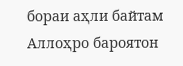бораи аҳли байтам Аллоҳро бароятон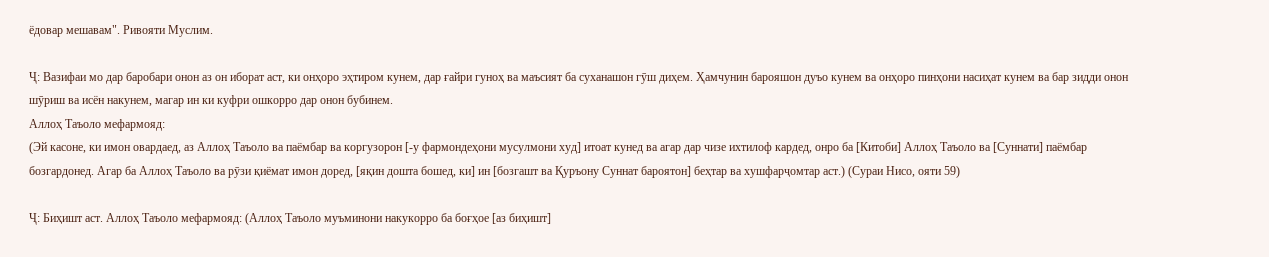ёдовар мешавам". Ривояти Муслим.

Ҷ: Вазифаи мо дар баробари онон аз он иборат аст, ки онҳоро эҳтиром кунем, дар ғайри гуноҳ ва маъсият ба суханашон гӯш диҳем. Ҳамчунин барояшон дуъо кунем ва онҳоро пинҳони насиҳат кунем ва бар зидди онон шӯриш ва исён накунем, магар ин ки куфри ошкорро дар онон бубинем.
Аллоҳ Таъоло мефармояд:
(Эй касоне, ки имон овардаед, аз Аллоҳ Таъоло ва паёмбар ва коргузорон [-у фармондеҳони мусулмони худ] итоат кунед ва агар дар чизе ихтилоф кардед, онро ба [Китоби] Аллоҳ Таъоло ва [Суннати] паёмбар бозгардонед. Агар ба Аллоҳ Таъоло ва рӯзи қиёмат имон доред, [яқин дошта бошед, ки] ин [бозгашт ва Қуръону Суннат бароятон] беҳтар ва хушфарҷомтар аст.) (Сураи Нисо, ояти 59)

Ҷ: Биҳишт аст. Аллоҳ Таъоло мефармояд: (Аллоҳ Таъоло муъминони накукорро ба боғҳое [аз биҳишт]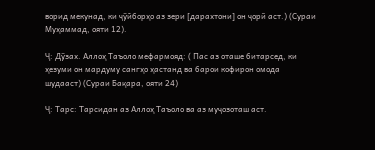ворид мекунад, ки ҷӯйборҳо аз зери [дарахтони] он ҷорӣ аст.) (Сураи Муҳаммад, ояти 12).

Ҷ: Дӯзах. Аллоҳ Таъоло мефармояд: ( Пас аз оташе битарсед, ки ҳезуми он мардуму сангҳо ҳастанд ва барои кофирон омода шудааст) (Сураи Бақара, ояти 24)

Ҷ: Тарс: Тарсидан аз Аллоҳ Таъоло ва аз муҷозоташ аст.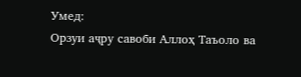Умед:
Орзуи аҷру савоби Аллоҳ Таъоло ва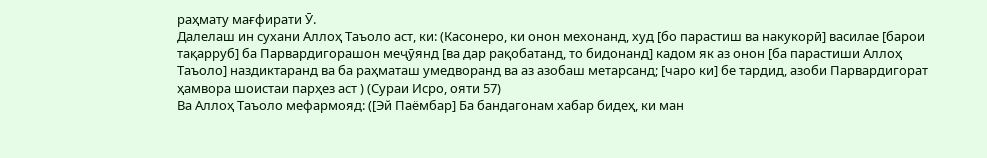раҳмату мағфирати Ӯ.
Далелаш ин сухани Аллоҳ Таъоло аст, ки: (Касонеро, ки онон мехонанд, худ [бо парастиш ва накукорӣ] василае [барои тақарруб] ба Парвардигорашон меҷӯянд [ва дар рақобатанд, то бидонанд] кадом як аз онон [ба парастиши Аллоҳ Таъоло] наздиктаранд ва ба раҳматаш умедворанд ва аз азобаш метарсанд; [чаро ки] бе тардид, азоби Парвардигорат ҳамвора шоистаи парҳез аст ) (Сураи Исро, ояти 57)
Ва Аллоҳ Таъоло мефармояд: ([Эй Паёмбар] Ба бандагонам хабар бидеҳ, ки ман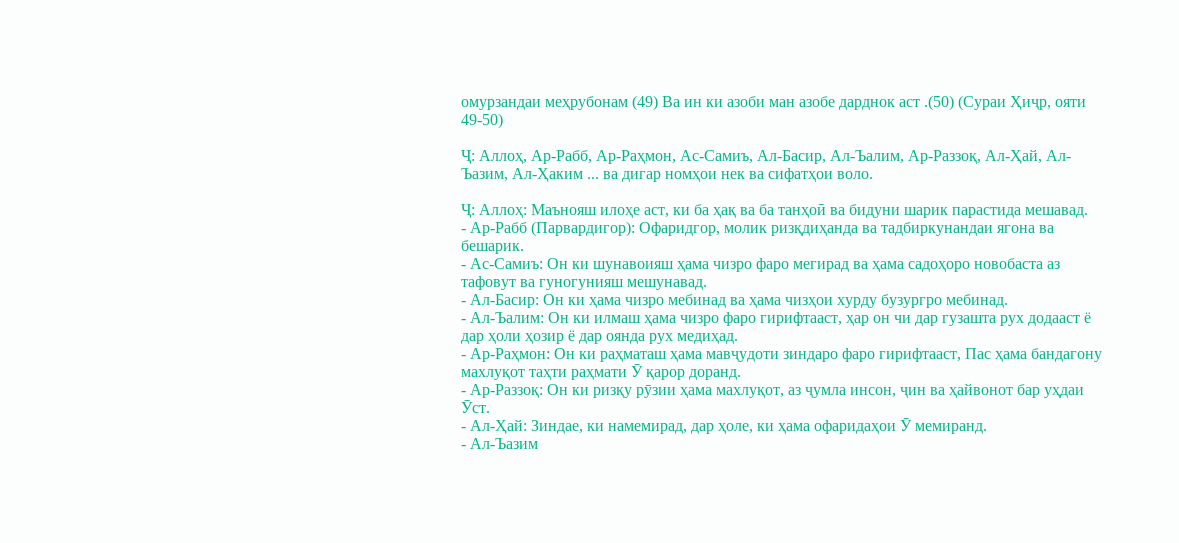омурзандаи меҳрубонам (49) Ва ин ки азоби ман азобе дарднок аст .(50) (Сураи Ҳиҷр, ояти 49-50)

Ҷ: Аллоҳ, Ар-Рабб, Ар-Раҳмон, Ас-Самиъ, Ал-Басир, Ал-Ъалим, Ар-Раззоқ, Ал-Ҳай, Ал-Ъазим, Ал-Ҳаким ... ва дигар номҳои нек ва сифатҳои воло.

Ҷ: Аллоҳ: Маънояш илоҳе аст, ки ба ҳақ ва ба танҳоӣ ва бидуни шарик парастида мешавад.
- Ар-Рабб (Парвардигор): Офаридгор, молик ризқдиҳанда ва тадбиркунандаи ягона ва бешарик.
- Ас-Самиъ: Он ки шунавоияш ҳама чизро фаро мегирад ва ҳама садоҳоро новобаста аз тафовут ва гуногунияш мешунавад.
- Ал-Басир: Он ки ҳама чизро мебинад ва ҳама чизҳои хурду бузургро мебинад.
- Ал-Ъалим: Он ки илмаш ҳама чизро фаро гирифтааст, ҳар он чи дар гузашта рух додааст ё дар ҳоли ҳозир ё дар оянда рух медиҳад.
- Ар-Раҳмон: Он ки раҳматаш ҳама мавҷудоти зиндаро фаро гирифтааст, Пас ҳама бандагону махлуқот таҳти раҳмати Ӯ қарор доранд.
- Ар-Раззоқ: Он ки ризқу рӯзии ҳама махлуқот, аз ҷумла инсон, ҷин ва ҳайвонот бар уҳдаи Ӯст.
- Ал-Ҳай: Зиндае, ки намемирад, дар ҳоле, ки ҳама офаридаҳои Ӯ мемиранд.
- Ал-Ъазим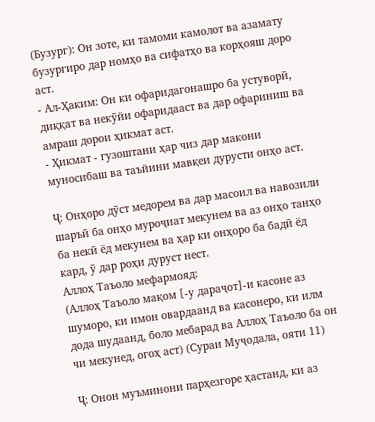(Бузург): Он зоте, ки тамоми камолот ва азамату бузургиро дар номҳо ва сифатҳо ва корҳояш доро аст.
- Ал-Ҳаким: Он ки офаридагонашро ба устуворӣ, диққат ва некӯйи офаридааст ва дар офариниш ва амраш дорои ҳикмат аст.
- Ҳикмат - гузоштани ҳар чиз дар макони муносибаш ва таъйини мавқеи дурусти онҳо аст.

Ҷ: Онҳоро дӯст медорем ва дар масоил ва навозили шаръӣ ба онҳо муроҷиат мекунем ва аз онҳо танҳо ба некӣ ёд мекунем ва ҳар ки онҳоро ба бадӣ ёд кард, ӯ дар роҳи дуруст нест.
Аллоҳ Таъоло мефармояд:
(Аллоҳ Таъоло мақом [-у дараҷот]-и касоне аз шуморо, ки имон овардаанд ва касонеро, ки илм дода шудаанд, боло мебарад ва Аллоҳ Таъоло ба он чи мекунед, огоҳ аст) (Сураи Муҷодала, ояти 11)

Ҷ: Онон муъминони парҳезгоре ҳастанд, ки аз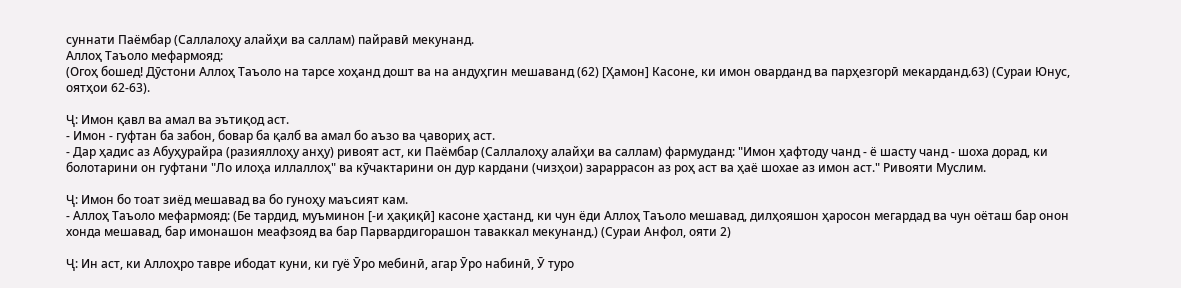суннати Паёмбар (Саллалоҳу алайҳи ва саллам) пайравӣ мекунанд.
Аллоҳ Таъоло мефармояд:
(Огоҳ бошед! Дӯстони Аллоҳ Таъоло на тарсе хоҳанд дошт ва на андуҳгин мешаванд (62) [Ҳамон] Касоне, ки имон оварданд ва парҳезгорӣ мекарданд.63) (Сураи Юнус, оятҳои 62-63).

Ҷ: Имон қавл ва амал ва эътиқод аст.
- Имон - гуфтан ба забон, бовар ба қалб ва амал бо аъзо ва ҷавориҳ аст.
- Дар ҳадис аз Абуҳурайра (разияллоҳу анҳу) ривоят аст, ки Паёмбар (Саллалоҳу алайҳи ва саллам) фармуданд: "Имон ҳафтоду чанд - ё шасту чанд - шоха дорад, ки болотарини он гуфтани "Ло илоҳа иллаллоҳ" ва кӯчактарини он дур кардани (чизҳои) зараррасон аз роҳ аст ва ҳаё шохае аз имон аст." Ривояти Муслим.

Ҷ: Имон бо тоат зиёд мешавад ва бо гуноҳу маъсият кам.
- Аллоҳ Таъоло мефармояд: (Бе тардид, муъминон [-и ҳақиқӣ] касоне ҳастанд, ки чун ёди Аллоҳ Таъоло мешавад, дилҳояшон ҳаросон мегардад ва чун оёташ бар онон хонда мешавад, бар имонашон меафзояд ва бар Парвардигорашон таваккал мекунанд.) (Сураи Анфол, ояти 2)

Ҷ: Ин аст, ки Аллоҳро тавре ибодат куни, ки гуё Ӯро мебинӣ, агар Ӯро набинӣ, Ӯ туро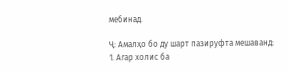мебинад.

Ҷ: Амалҳо бо ду шарт пазируфта мешаванд:
1. Агар холис ба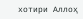хотири Аллоҳ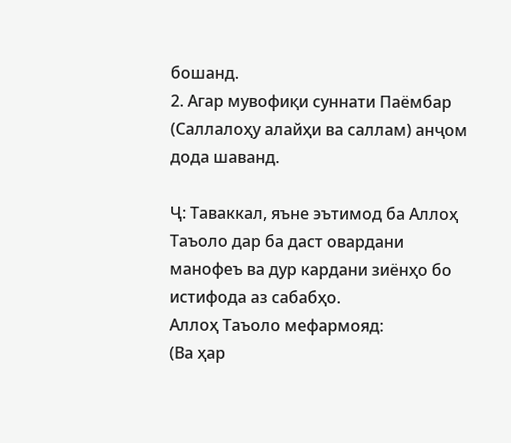бошанд.
2. Агар мувофиқи суннати Паёмбар (Саллалоҳу алайҳи ва саллам) анҷом дода шаванд.

Ҷ: Таваккал, яъне эътимод ба Аллоҳ Таъоло дар ба даст овардани манофеъ ва дур кардани зиёнҳо бо истифода аз сабабҳо.
Аллоҳ Таъоло мефармояд:
(Ва ҳар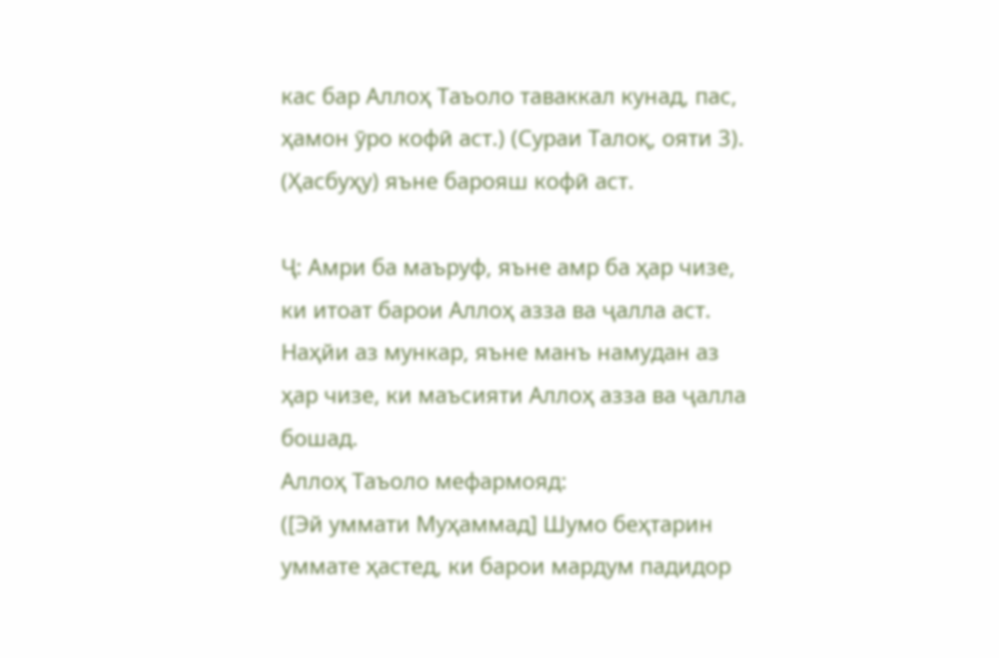кас бар Аллоҳ Таъоло таваккал кунад, пас, ҳамон ӯро кофӣ аст.) (Сураи Талоқ, ояти 3).
(Ҳасбуҳу) яъне барояш кофӣ аст.

Ҷ: Амри ба маъруф, яъне амр ба ҳар чизе, ки итоат барои Аллоҳ азза ва ҷалла аст. Наҳйи аз мункар, яъне манъ намудан аз ҳар чизе, ки маъсияти Аллоҳ азза ва ҷалла бошад.
Аллоҳ Таъоло мефармояд:
([Эй уммати Муҳаммад] Шумо беҳтарин уммате ҳастед, ки барои мардум падидор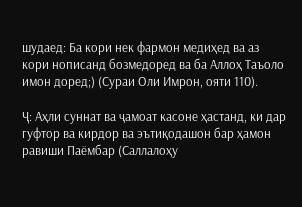шудаед: Ба кори нек фармон медиҳед ва аз кори нописанд бозмедоред ва ба Аллоҳ Таъоло имон доред;) (Сураи Оли Имрон, ояти 110).

Ҷ: Аҳли суннат ва ҷамоат касоне ҳастанд, ки дар гуфтор ва кирдор ва эътиқодашон бар ҳамон равиши Паёмбар (Саллалоҳу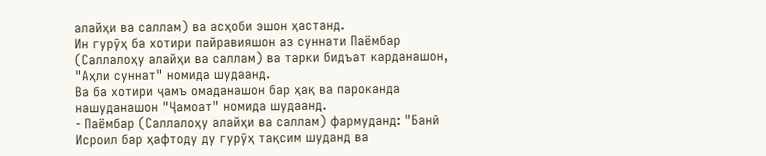алайҳи ва саллам) ва асҳоби эшон ҳастанд.
Ин гурӯҳ ба хотири пайравияшон аз суннати Паёмбар (Саллалоҳу алайҳи ва саллам) ва тарки бидъат карданашон, "Аҳли суннат" номида шудаанд.
Ва ба хотири ҷамъ омаданашон бар ҳақ ва пароканда нашуданашон "Ҷамоат" номида шудаанд.
- Паёмбар (Саллалоҳу алайҳи ва саллам) фармуданд: "Банӣ Исроил бар ҳафтоду ду гурӯҳ тақсим шуданд ва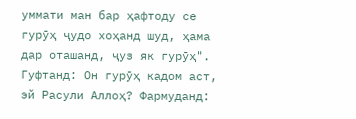уммати ман бар ҳафтоду се гурӯҳ ҷудо хоҳанд шуд, ҳама дар оташанд, ҷуз як гурӯҳ". Гуфтанд: Он гурӯҳ кадом аст, эй Расули Аллоҳ? Фармуданд: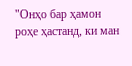"Онҳо бар ҳамон роҳе ҳастанд, ки ман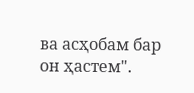ва асҳобам бар он ҳастем".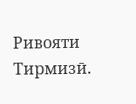Ривояти Тирмизӣ.